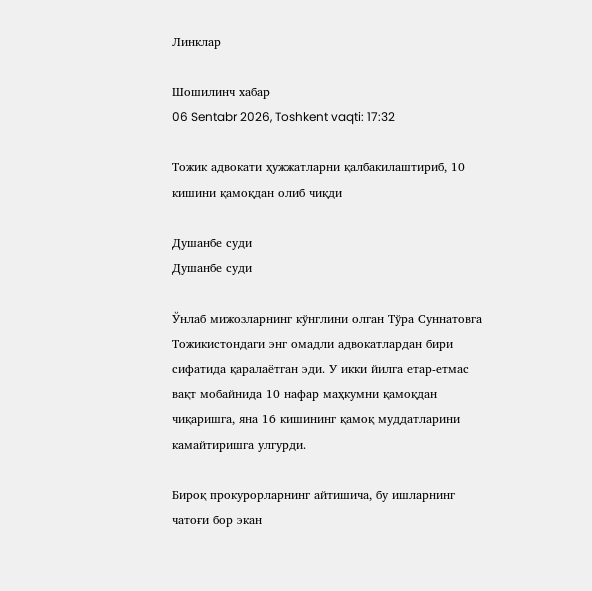Линклар

Шошилинч хабар
06 Sentabr 2026, Toshkent vaqti: 17:32

Тожик адвокати ҳужжатларни қалбакилаштириб, 10 кишини қамоқдан олиб чиқди

Душанбе суди
Душанбе суди

Ўнлаб мижозларнинг кўнглини олган Тўра Суннатовга Тожикистондаги энг омадли адвокатлардан бири сифатида қаралаётган эди. У икки йилга етар-етмас вақт мобайнида 10 нафар маҳкумни қамоқдан чиқаришга, яна 16 кишининг қамоқ муддатларини камайтиришга улгурди.

Бироқ прокурорларнинг айтишича, бу ишларнинг чатоғи бор экан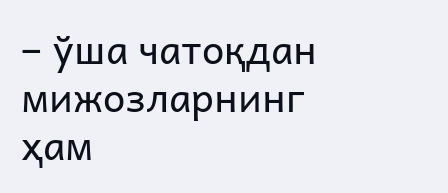– ўша чатоқдан мижозларнинг ҳам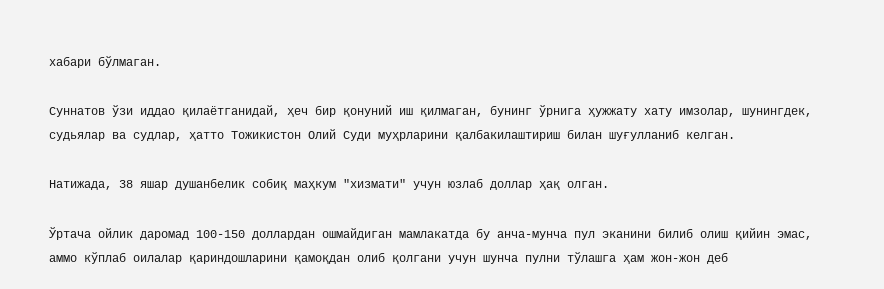хабари бўлмаган.

Суннатов ўзи иддао қилаётганидай, ҳеч бир қонуний иш қилмаган, бунинг ўрнига ҳужжату хату имзолар, шунингдек, судьялар ва судлар, ҳатто Тожикистон Олий Суди муҳрларини қалбакилаштириш билан шуғулланиб келган.

Натижада, 38 яшар душанбелик собиқ маҳкум "хизмати" учун юзлаб доллар ҳақ олган.

Ўртача ойлик даромад 100-150 доллардан ошмайдиган мамлакатда бу анча-мунча пул эканини билиб олиш қийин эмас, аммо кўплаб оилалар қариндошларини қамоқдан олиб қолгани учун шунча пулни тўлашга ҳам жон-жон деб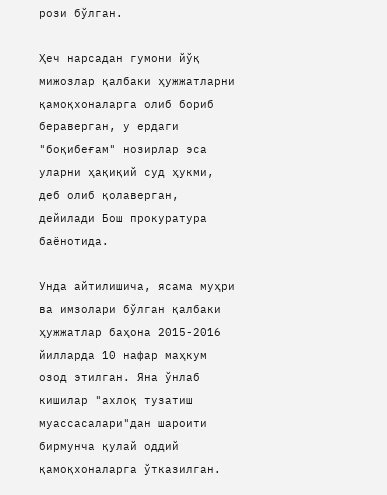рози бўлган.

Ҳеч нарсадан гумони йўқ мижозлар қалбаки ҳужжатларни қамоқхоналарга олиб бориб бераверган, у ердаги "боқибеғам" нозирлар эса уларни ҳақиқий суд ҳукми, деб олиб қолаверган, дейилади Бош прокуратура баёнотида.

Унда айтилишича, ясама муҳри ва имзолари бўлган қалбаки ҳужжатлар баҳона 2015-2016 йилларда 10 нафар маҳкум озод этилган. Яна ўнлаб кишилар "ахлоқ тузатиш муассасалари"дан шароити бирмунча қулай оддий қамоқхоналарга ўтказилган.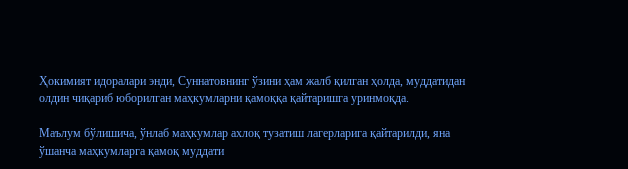Ҳокимият идоралари энди, Суннатовнинг ўзини ҳам жалб қилган ҳолда, муддатидан олдин чиқариб юборилган маҳкумларни қамоққа қайтаришга уринмоқда.

Маълум бўлишича, ўнлаб маҳкумлар ахлоқ тузатиш лагерларига қайтарилди, яна ўшанча маҳкумларга қамоқ муддати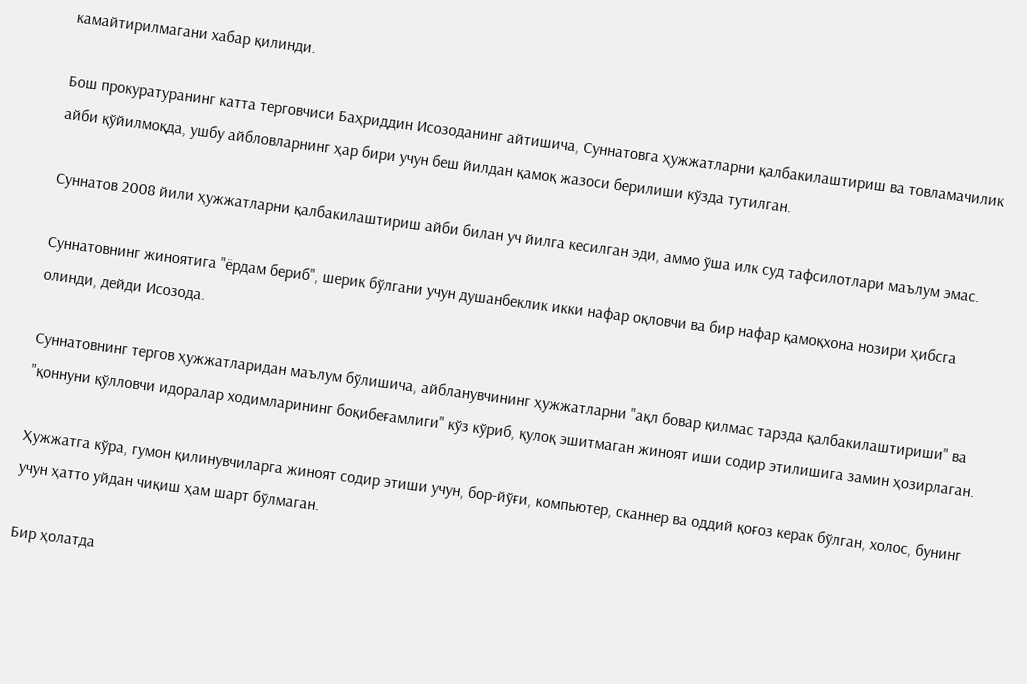камайтирилмагани хабар қилинди.

Бош прокуратуранинг катта терговчиси Баҳриддин Исозоданинг айтишича, Суннатовга ҳужжатларни қалбакилаштириш ва товламачилик айби қўйилмоқда, ушбу айбловларнинг ҳар бири учун беш йилдан қамоқ жазоси берилиши кўзда тутилган.

Суннатов 2008 йили ҳужжатларни қалбакилаштириш айби билан уч йилга кесилган эди, аммо ўша илк суд тафсилотлари маълум эмас.

Суннатовнинг жиноятига "ёрдам бериб", шерик бўлгани учун душанбеклик икки нафар оқловчи ва бир нафар қамоқхона нозири ҳибсга олинди, дейди Исозода.

Суннатовнинг тергов ҳужжатларидан маълум бўлишича, айбланувчининг ҳужжатларни "ақл бовар қилмас тарзда қалбакилаштириши" ва "қоннуни қўлловчи идоралар ходимларининг боқибеғамлиги" кўз кўриб, қулоқ эшитмаган жиноят иши содир этилишига замин ҳозирлаган.

Ҳужжатга кўра, гумон қилинувчиларга жиноят содир этиши учун, бор-йўғи, компьютер, сканнер ва оддий қоғоз керак бўлган, холос, бунинг учун ҳатто уйдан чиқиш ҳам шарт бўлмаган.

Бир ҳолатда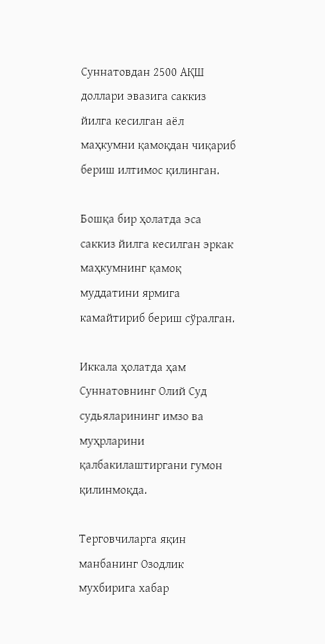Суннатовдан 2500 АҚШ доллари эвазига саккиз йилга кесилган аёл маҳкумни қамоқдан чиқариб бериш илтимос қилинган.

Бошқа бир ҳолатда эса саккиз йилга кесилган эркак маҳкумнинг қамоқ муддатини ярмига камайтириб бериш сўралган.

Иккала ҳолатда ҳам Суннатовнинг Олий Суд судьяларининг имзо ва муҳрларини қалбакилаштиргани гумон қилинмоқда.

Терговчиларга яқин манбанинг Озодлик мухбирига хабар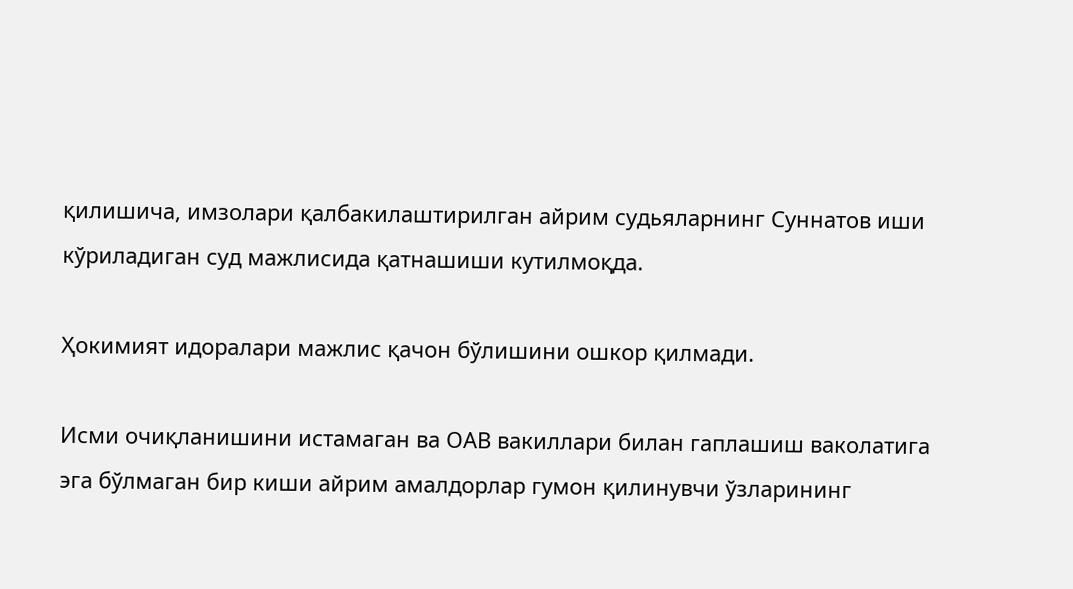қилишича, имзолари қалбакилаштирилган айрим судьяларнинг Суннатов иши кўриладиган суд мажлисида қатнашиши кутилмоқда.

Ҳокимият идоралари мажлис қачон бўлишини ошкор қилмади.

Исми очиқланишини истамаган ва ОАВ вакиллари билан гаплашиш ваколатига эга бўлмаган бир киши айрим амалдорлар гумон қилинувчи ўзларининг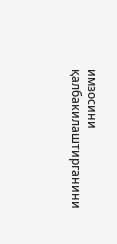имзосини қалбакилаштирганини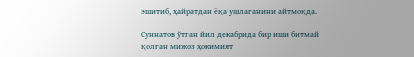эшитиб, ҳайратдан ёқа ушлаганини айтмоқда.

Суннатов ўтган йил декабрида бир иши битмай қолган мижоз ҳокимият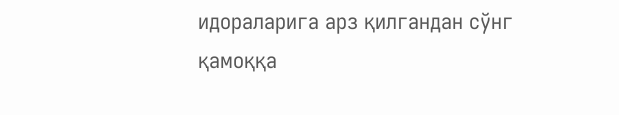идораларига арз қилгандан сўнг қамоққа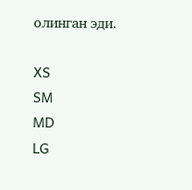олинган эди.

XS
SM
MD
LG